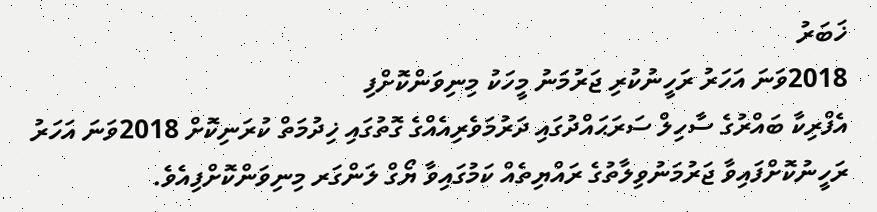ޚަބަރު
2018ވަނަ އަހަރު ރަހީނުކުރި ޖަރުމަނު މީހަކު މިނިވަންކޮށްފި
އެފްރިކާ ބައްރުގެ ސާހިލް ސަރަޙައްދުގައި ދަރުމަވެރިއެއްގެ ގޮތުގައި ޚިދުމަތް ކުރަނިކޮށް 2018ވަނަ އަހަރު ރަހީނުކޮށްފައިވާ ޖަރުމަނުވިލާތުގެ ރައްޔިތެއް ކަމުގައިވާ ޔޯގް ލަންގަރ މިނިވަންކޮށްފިއެވެ.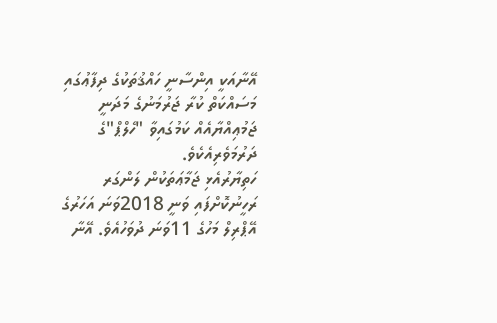އޭނާއަކީ އިންސާނީ ހައްޤުތަކުގެ ދިފާޢުގައި މަސައްކަތް ކުރާ ޖަރުމަނުގެ މަދަނީ ޖަމުޢިއްޔާއެއް ކަމުގައިވާ "ހެލްޕް"ގެ ދަރުމަވެރިއެކެވެ.
ހަތިޔާރުއެޅި ޖަމާޢަތަކުން ލަންގަރ ރަހީނުކޮށްފައި ވަނީ 2018ވަނަ އަހަރުގެ އޭޕްރިލް މަހުގެ 11ވަނަ ދުވަހުއެވެ. އޭނާ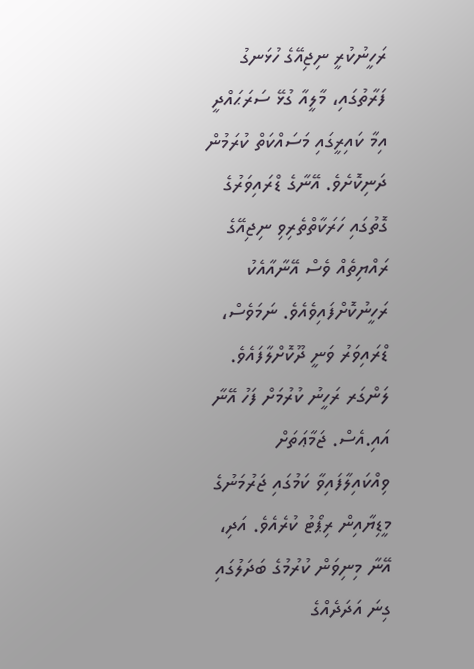ރަހީނުކުރީ ނިޖިއޭގެ ހުޅަނގު ފަރާތުގައި، މާލީއާ ގުޅޭ ސަރަޙައްދީ އިމާ ކައިރީގައި މަސައްކަތް ކުރަމުން ދަނިކޮށެވެ. އޭނާގެ ޑްރައިވަރުގެ ގޮތުގައި ހަރަކާތްތެރިވި ނިޖިއޭގެ ރައްޔިތެއް ވެސް އޭނާއާއެކު ރަހީނުކޮށްފައިވެއެވެ. ނަމަވެސް، ޑްރައިވަރު ވަނީ ދޫކޮށްލާފައެވެ.
ލަންގަރ ރަހީނު ކުރުމަށް ފަހު އޭނާ އައި.އެސް. ޖަމާޢަތަށް ވިއްކައިލާފައިވާ ކަމުގައި ޖަރުމަނުގެ މީޑިޔާއިން ރިޕޯޓު ކުރެއެވެ. އަދި، އޭނާ މިނިވަން ކުރުމުގެ ބަދަލުގައި ގިނަ އަދަދެއްގެ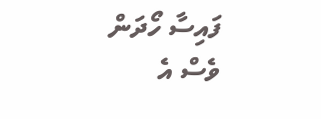ފައިސާ ހޯދަން ވެސް އެ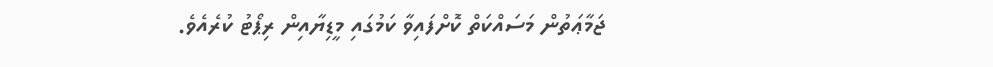ޖަމާޢަތުން މަސައްކަތް ކޮށްފައިވާ ކަމުގައި މީޑިޔާއިން ރިޕޯޓު ކުރެއެވެ.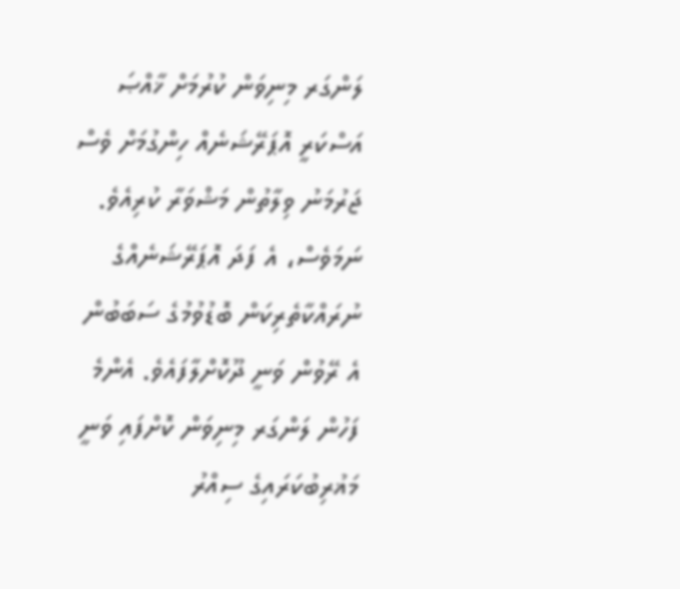ލަންގަރ މިނިވަން ކުރުމަށް ޚާއްޞަ އަސްކަރީ އޮޕަރޭޝަނެއް ހިންގުމަށް ވެސް ޖަރުމަނު ވިލާތުން މަޝްވަރާ ކުރިއެވެ. ނަމަވެސް، އެ ފަދަ އޮޕަރޭޝަނެއްގެ ނުރައްކާތެރިކަން ބޮޑުވުމުގެ ސަބަބުން އެ ރޭވުން ވަނީ ދޫކޮށްލާފައެވެ. އެންމެ ފަހުން ލަންގަރ މިނިވަން ކޮށްފައި ވަނީ މަޣުރިބުކަރައިގެ ސިއްރު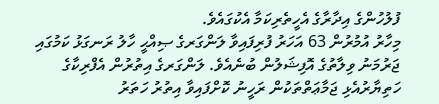ފުލުހުންގެ އިދާރާގެ އެހީތެރިކަމާ އެކުގައެވެ.
މިހާރު އުމުރުން 63 އަހަރު ފުރިފައިވާ ލަންގަރގެ ޞިއްޙީ ހާލު ރަނގަޅު ކަމުގައި ޖަރުމަނު ވިލާތުގެ އޮފިޝަލުން ބުނެއެވެ. ލަންގަރގެ އިތުރުން އެފްރިކާގެ ހަތިޔާރުއެޅި ޖަމާޢަތްތަކުން ރަހީނު ކޮށްފައިވާ އިތުރު ހަތަރު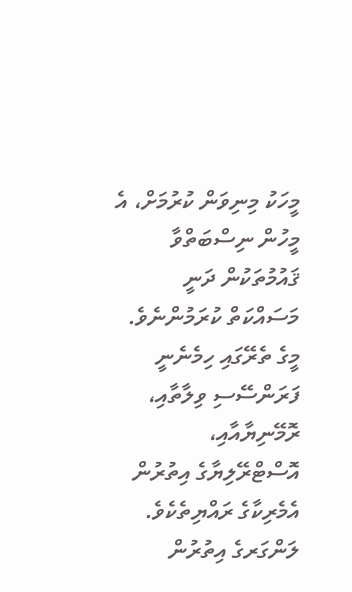މީހަކު މިނިވަން ކުރުމަށް، އެ މީހުން ނިސްބަތްވާ ޤައުމުތަކުން ދަނީ މަސައްކަތް ކުރަމުންނެވެ. މީގެ ތެރޭގައި ހިމެނެނީ ފަރަންސޭސި ވިލާތާއި، ރޮމޭނިޔާއާއި، އޮސްޓްރޭލިޔާގެ އިތުރުން އެމެރިކާގެ ރައްޔިތެކެވެ.
ލަންގަރގެ އިތުރުން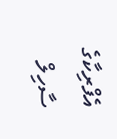އެފްރިކާގެ ސާހިލް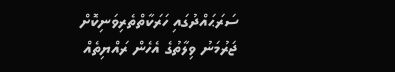ސަރަޙައްދުގައި ހަރަކާތްތެރިވަނިކޮށް ޖަރުމަނު ވިލާތުގެ އެހެން ރައްޔިތެއް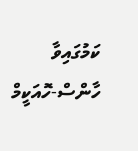ކަމުގައިވާ ހާންސް-ހޮއަކީމް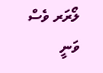ލޯރަރ ވެސް ވަނީ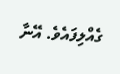ގެއްލިފައެވެ. އޭނާ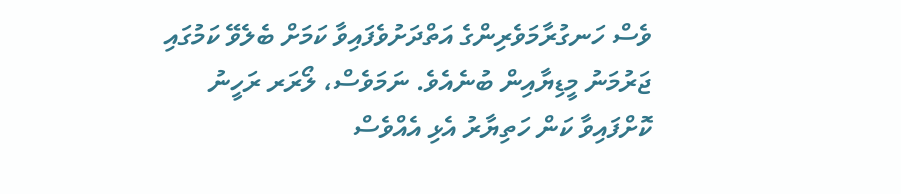ވެސް ހަނގުރާމަވެރިންގެ އަތްދަށުވެފައިވާ ކަމަށް ބެލެވޭ ކަމުގައި ޖަރުމަނު މީޑިޔާއިން ބުނެއެވެ. ނަމަވެސް، ލޯރަރ ރަހީނު ކޮށްފައިވާ ކަން ހަތިޔާރު އެޅި އެއްވެސް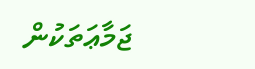ޖަމާޢަތަކުން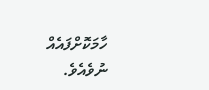ހާމަކޮށްފައެއް ނުވެއެވެ.